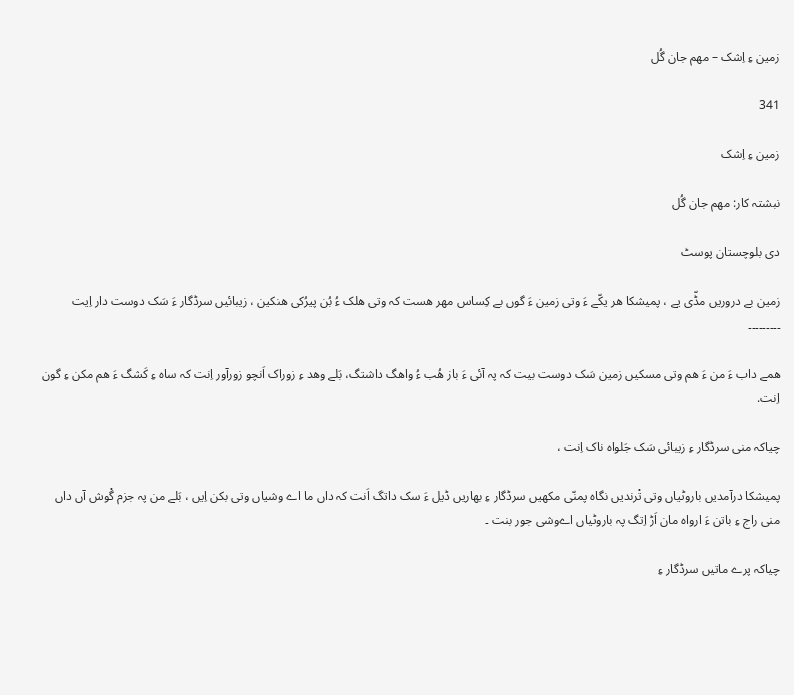زمین ءِ اِشک – مھم جان گُل

341

زمین ءِ اِشک

نبشتہ کار: مھم جان گُل

دی بلوچستان پوسٹ

زمین بے دروریں مڈّی یے ، پمیشکا ھر یکّے ءَ وتی زمین ءَ گوں بے کِساس مھر ھست کہ وتی ھلک ءُ بُن پیرُکی ھنکین ، زیبائیں سرڈگار ءَ سَک دوست دار اِیت ۔۔۔۔۔۔۔۔۔

ھمے داب ءَ من ءَ ھم وتی مسکیں زمین سَک دوست بیت کہ پہ آئی ءَ باز ھُب ءُ واھگ داشتگ، بَلے وھد ءِ زوراک اَنچو زورآور اِنت کہ ساہ ءِ کَشگ ءَ ھم مکن ءِ گون اِنت.

چیاکہ منی سرڈگار ءِ زیبائی سَک جَلواہ ناک اِنت ،

پمیشکا درآمدیں باروٹیاں وتی تْرندیں نگاہ پمنّی مکھیں سرڈگار ءِ بھاریں ڈیل ءَ سک داتگ اَنت کہ داں ما اے وشیاں وتی بکن اِیں ، بَلے من پہ جزم گْوش آں داں منی راج ءِ باتن ءَ ارواہ مان اَڑ اِتگ پہ باروٹیاں اےوشی جور بنت ۔

چیاکہ پرے ماتیں سرڈگار ءِ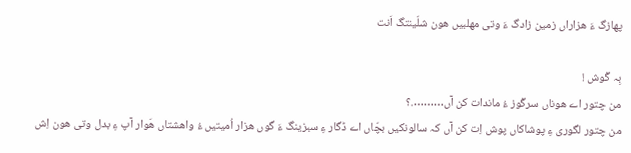پھازگ ءَ ھزاراں زمین زادگ ءَ وتی مھلبیں ھون شلّینتگ اَنت

بِہ گْوش !
من چتور اے ھوناں سرگْوز ءُ ماندات کن آں……….؟
من چتور لگوری ءِ پوشاکاں پوش اِت کن آں کہ سالونکیں بچّاں اے ڈگار ءِ سبزینگ ءَ گوں ھزار اُمیتیں ءُ واھشتاں ھَوار آپ ءِ بدل وتی ھون اِش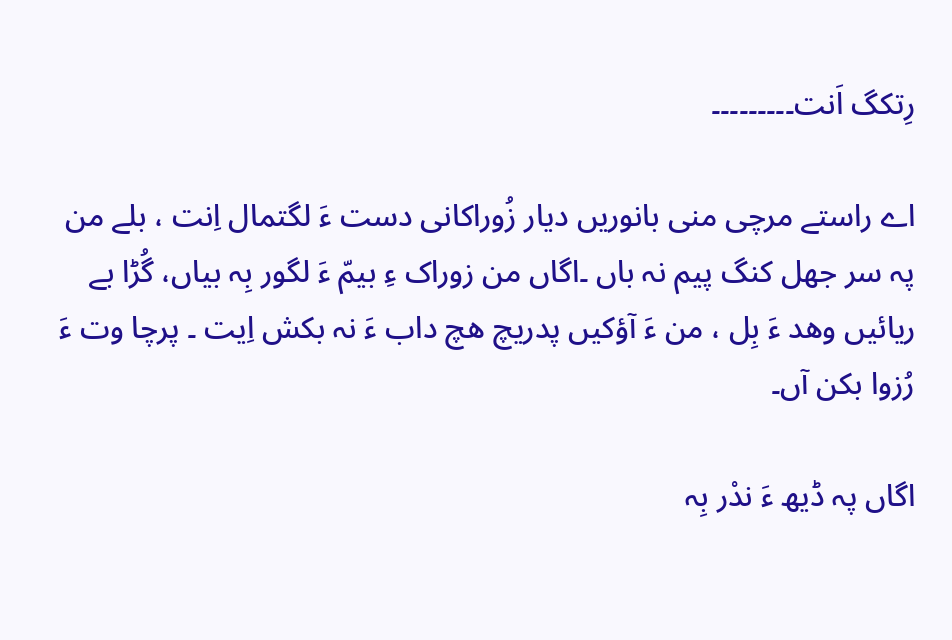رِتکگ اَنت۔۔۔۔۔۔۔۔۔

اے راستے مرچی منی بانوریں دیار زُوراکانی دست ءَ لگتمال اِنت ، بلے من پہ سر جھل کنگ پیم نہ باں ۔اگاں من زوراک ءِ بیمّ ءَ لگور بِہ بیاں، گُڑا بے ریائیں وھد ءَ بِل ، من ءَ آؤکیں پدریچ ھچ داب ءَ نہ بکش اِیت ۔ پرچا وت ءَ رُزوا بکن آں۔

اگاں پہ ڈیھ ءَ ندْر بِہ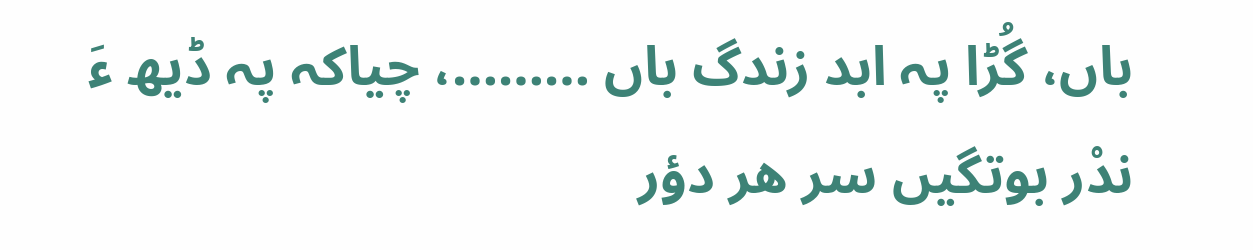باں، گُڑا پہ ابد زندگ باں ………، چیاکہ پہ ڈیھ ءَ ندْر بوتگیں سر ھر دؤر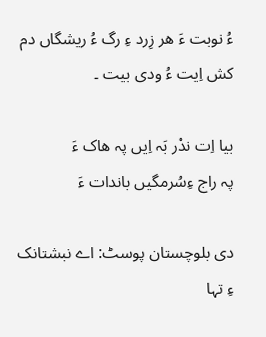ءُ نوبت ءَ ھر زِرد ءِ رگ ءُ ریشگاں دم کش اِیت ءُ ودی بیت ۔

بیا اِت ندْر بَہ اِیں پہ ھاک ءَ
پہ راج ءِسُرمگیں باندات ءَ

دی بلوچستان پوسٹ: اے نبشتانک ءِ تہا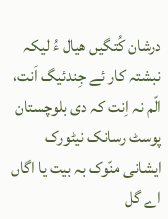درشان کُتگیں ھیال ءُ لیکہ نبشتہ کار ئے جِندئیگ اَنت، الّم نہ اِنت کہ دی بلوچستان پوسٹ رسانک نیٹورک ایشانی منّوک بہ بیت یا اگاں اے گل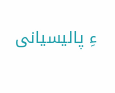ءِ پالیسیانی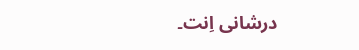درشانی اِنت۔